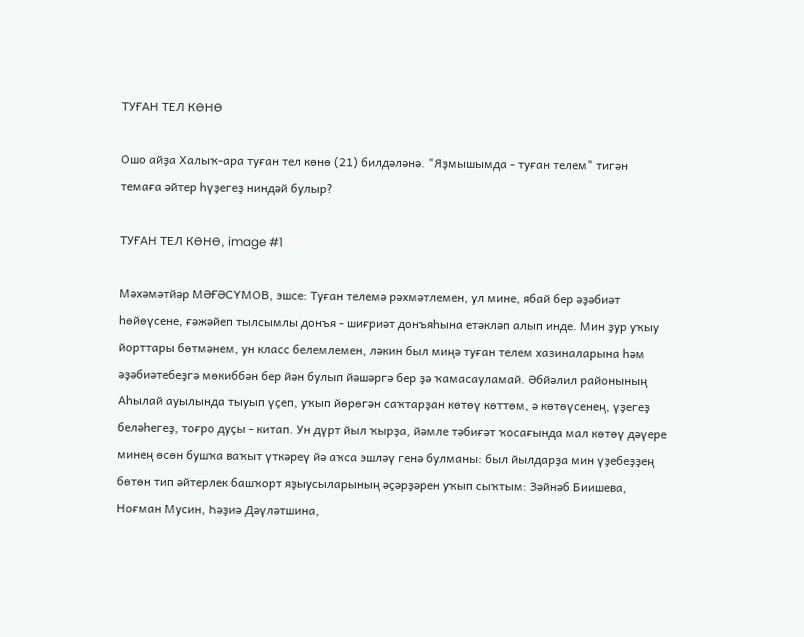ТУҒАН ТЕЛ КӨНӨ

Ошо айҙа Халыҡ-ара туған тел көнө (21) билдәләнә. "Яҙмышымда - туған телем" тигән темаға әйтер һүҙегеҙ ниндәй булыр?

ТУҒАН ТЕЛ КӨНӨ, image #1

Мәхәмәтйәр МӘҒӘСҮМОВ, эшсе: Туған телемә рәхмәтлемен, ул мине, ябай бер әҙәбиәт һөйөүсене, ғәжәйеп тылсымлы донъя - шиғриәт донъяһына етәкләп алып инде. Мин ҙур уҡыу йорттары бөтмәнем, ун класс белемлемен, ләкин был миңә туған телем хазиналарына һәм әҙәбиәтебеҙгә мөкиббән бер йән булып йәшәргә бер ҙә ҡамасауламай. Әбйәлил районының Аһылай ауылында тыуып үҫеп, уҡып йөрөгән саҡтарҙан көтөү көттөм, ә көтөүсенең, үҙегеҙ беләһегеҙ, тоғро дуҫы - китап. Ун дүрт йыл ҡырҙа, йәмле тәбиғәт ҡосағында мал көтөү дәүере минең өсөн бушҡа ваҡыт үткәреү йә аҡса эшләү генә булманы: был йылдарҙа мин үҙебеҙҙең бөтөн тип әйтерлек башҡорт яҙыусыларының әҫәрҙәрен уҡып сыҡтым: Зәйнәб Биишева, Ноғман Мусин, Һәҙиә Дәүләтшина,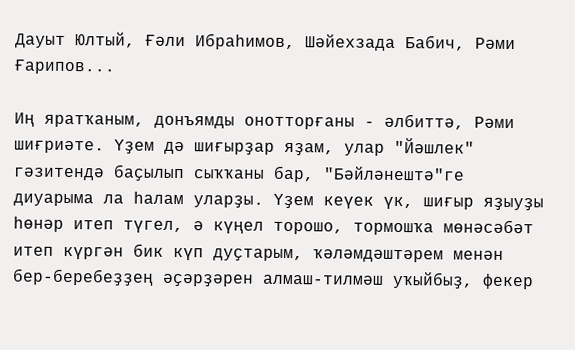Дауыт Юлтый, Ғәли Ибраһимов, Шәйехзада Бабич, Рәми Ғарипов...

Иң яратҡаным, донъямды онотторғаны - әлбиттә, Рәми шиғриәте. Үҙем дә шиғырҙар яҙам, улар "Йәшлек" гәзитендә баҫылып сыҡҡаны бар, "Бәйләнештә"ге диуарыма ла һалам уларҙы. Үҙем кеүек үк, шиғыр яҙыуҙы һөнәр итеп түгел, ә күңел торошо, тормошҡа мөнәсәбәт итеп күргән бик күп дуҫтарым, ҡәләмдәштәрем менән бер-беребеҙҙең әҫәрҙәрен алмаш-тилмәш уҡыйбыҙ, фекер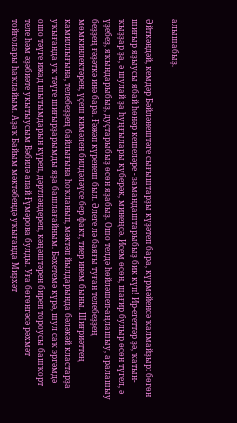алышабыҙ.

Әйткәндәй, кемдәр Бәйләнештәге сығыштарҙы күҙәтеп бара, күрмәйенсә ҡалмайҙыр: бөгөн шиғыр яҙыусы ябай һөнәр кешеләре - замандаштарыбыҙ бик күп! Ир-егеттәр ҙә, ҡатын-ҡыҙҙар ҙа, ә шулай ҙа һуңғылары күберәк, минеңсә. Исем өсөн, шағир булыр өсөн түгел, ә үҙебеҙ, яҡындарыбыҙ, дуҫтарыбыҙ өсөн яҙабыҙ. Ошо телдә һөйләшеп-аңлашыу, аралашыу беҙҙең ғәҙәткә инә бара. Ғәжәп күренеш был. Әлеге лә баяғы туған телебеҙҙең мөмкинлектәрен, үҫеш кимәлен билдәләүсе бер факт, тиер инем быны. Шиғриәттең камиллығына, телебеҙҙең байлығына һоҡланып, мәктәп йылдарында бәләкәй кластарҙа уҡығанда уҡ тәүге шиғырҙарымды яҙа башлағайным. Бәхетемә күрә, шул саҡ эргәмдә ошо тәүге ижад шытымдарын күреп, дәртләндереп, кәңәштәрен биреп тороусы башҡорт теле һәм әҙәбиәте укытыусым Вәбилә апай Ғүмәрова булды. Уға бөгөнгәсә рәхмәт тойғолары һаҡлайым. Аҙаҡ Байым мәктәбендә уҡығанда Миҙхәт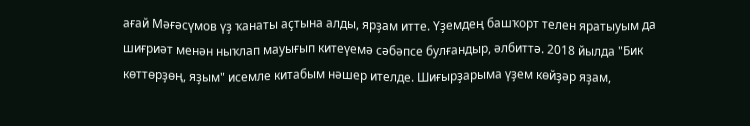ағай Мәғәсүмов үҙ ҡанаты аҫтына алды, ярҙам итте. Үҙемдең башҡорт телен яратыуым да шиғриәт менән ныҡлап мауығып китеүемә сәбәпсе булғандыр, әлбиттә. 2018 йылда "Бик көттөрҙөң, яҙым" исемле китабым нәшер ителде. Шиғырҙарыма үҙем көйҙәр яҙам,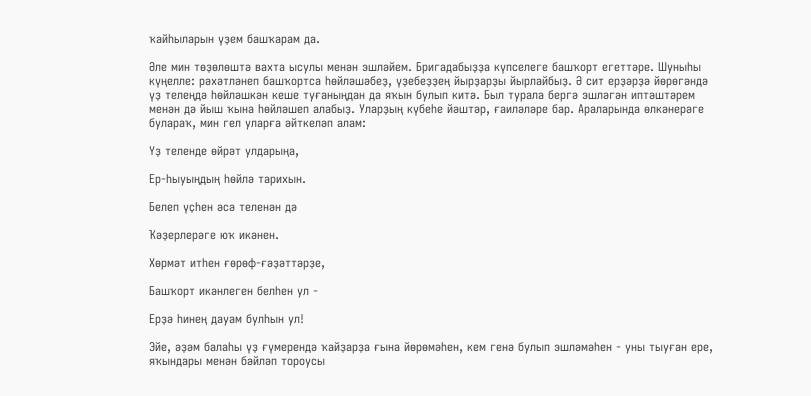ҡайһыларын үҙем башҡарам да.

Әле мин төҙөлөштә вахта ысулы менән эшләйем. Бригадабыҙҙа күпселеге башҡорт егеттәре. Шуныһы күңелле: рәхәтләнеп башҡортса һөйләшәбеҙ, үҙебеҙҙең йырҙарҙы йырлайбыҙ. Ә сит ерҙәрҙә йөрөгәндә үҙ телеңдә һөйләшкән кеше туғаныңдан да яҡын булып китә. Был турала бергә эшләгән иптәштәрем менән дә йыш ҡына һөйләшеп алабыҙ. Уларҙың күбеһе йәштәр, ғаиләләре бар. Араларында өлкәнерәге булараҡ, мин гел уларға әйткеләп алам:

Үҙ теленде өйрәт улдарыңа,

Ер-һыуыңдың һөйлә тарихын.

Белеп үҫһен әсә теленән дә

Ҡәҙерлерәге юҡ икәнен.

Хөрмәт итһен ғөрөф-ғәҙәттәрҙе,

Башҡорт икәнлеген белһен ул -

Ерҙә һинең дауам булһын ул!

Эйе, әҙәм балаһы үҙ ғүмерендә ҡайҙарҙа ғына йөрөмәһен, кем генә булып эшләмәһен - уны тыуған ере, яҡындары менән бәйләп тороусы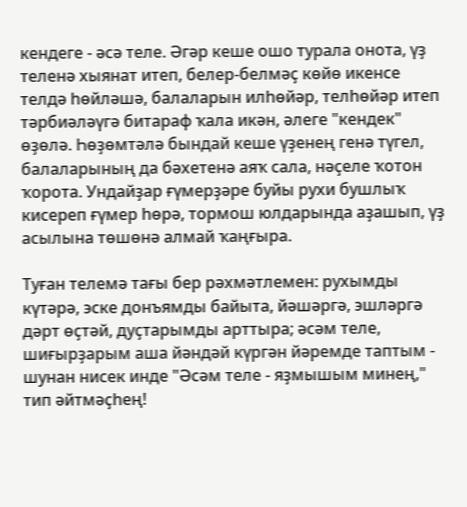кендеге - әсә теле. Әгәр кеше ошо турала онота, үҙ теленә хыянат итеп, белер-белмәҫ көйө икенсе телдә һөйләшә, балаларын илһөйәр, телһөйәр итеп тәрбиәләүгә битараф ҡала икән, әлеге "кендек" өҙөлә. Һөҙөмтәлә бындай кеше үҙенең генә түгел, балаларының да бәхетенә аяҡ сала, нәҫеле ҡотон ҡорота. Ундайҙар ғүмерҙәре буйы рухи бушлыҡ кисереп ғүмер һөрә, тормош юлдарында аҙашып, үҙ асылына төшөнә алмай ҡаңғыра.

Туған телемә тағы бер рәхмәтлемен: рухымды күтәрә, эске донъямды байыта, йәшәргә, эшләргә дәрт өҫтәй, дуҫтарымды арттыра; әсәм теле, шиғырҙарым аша йәндәй күргән йәремде таптым - шунан нисек инде "Әсәм теле - яҙмышым минең," тип әйтмәҫһең!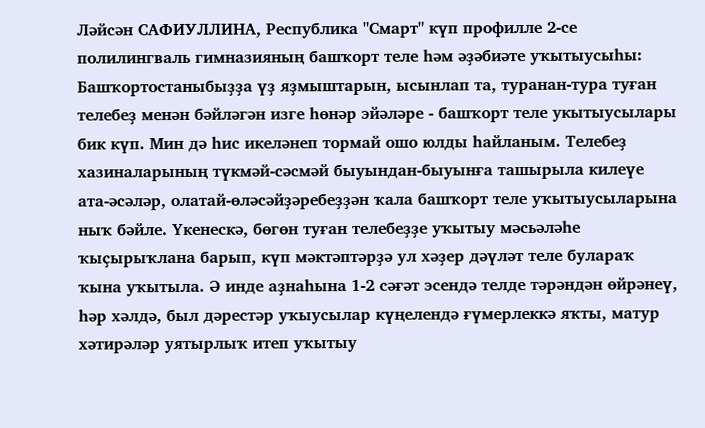Ләйсән САФИУЛЛИНА, Республика "Смарт" күп профилле 2-се полилингваль гимназияның башҡорт теле һәм әҙәбиәте уҡытыусыһы: Башҡортостаныбыҙҙа үҙ яҙмыштарын, ысынлап та, туранан-тура туған телебеҙ менән бәйләгән изге һөнәр эйәләре - башҡорт теле укытыусылары бик күп. Мин дә һис икеләнеп тормай ошо юлды һайланым. Телебеҙ хазиналарының түкмәй-сәсмәй быуындан-быуынға ташырыла килеүе ата-әсәләр, олатай-өләсәйҙәребеҙҙән ҡала башҡорт теле уҡытыусыларына ныҡ бәйле. Үкенескә, бөгөн туған телебеҙҙе уҡытыу мәсьәләһе ҡыҫырыҡлана барып, күп мәктәптәрҙә ул хәҙер дәүләт теле булараҡ ҡына уҡытыла. Ә инде аҙнаһына 1-2 сәғәт эсендә телде тәрәндән өйрәнеү, һәр хәлдә, был дәрестәр уҡыусылар күңелендә ғүмерлеккә яҡты, матур хәтирәләр уятырлыҡ итеп уҡытыу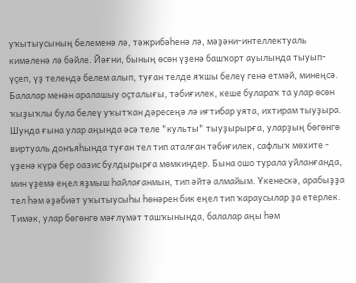уҡытыусының белеменә лә, тәжрибәһенә лә, мәҙәни-интеллектуаль кимәленә лә бәйле. Йәғни, бының өсөн үҙенә башҡорт ауылында тыуып-үҫеп, үҙ телендә белем алып, туған телде яҡшы белеү генә етмәй, минеңсә. Балалар менән аралашыу оҫталығы, тәбиғилек, кеше булараҡ та улар өсөн ҡыҙыҡлы була белеү уҡытҡан дәресеңә лә иғтибар уята, ихтирам тыуҙыра. Шунда ғына улар аңында әсә теле "культы" тыуҙырырға, уларҙың бөгөнгө виртуаль донъяһында туған тел тип аталған тәбиғилек, сафлыҡ мөхите - үҙенә күрә бер оазис булдырырға мөмкиндер. Бына ошо турала уйланғанда, мин үҙемә еңел яҙмыш һайлағанмын, тип әйтә алмайым. Үкенескә, арабыҙҙа тел һәм әҙәбиәт уҡытыусыһы һөнәрен бик еңел тип ҡараусылар ҙа етерлек. Тимәк, улар бөгөнгө мәғлүмәт ташҡынында, балалар аңы һәм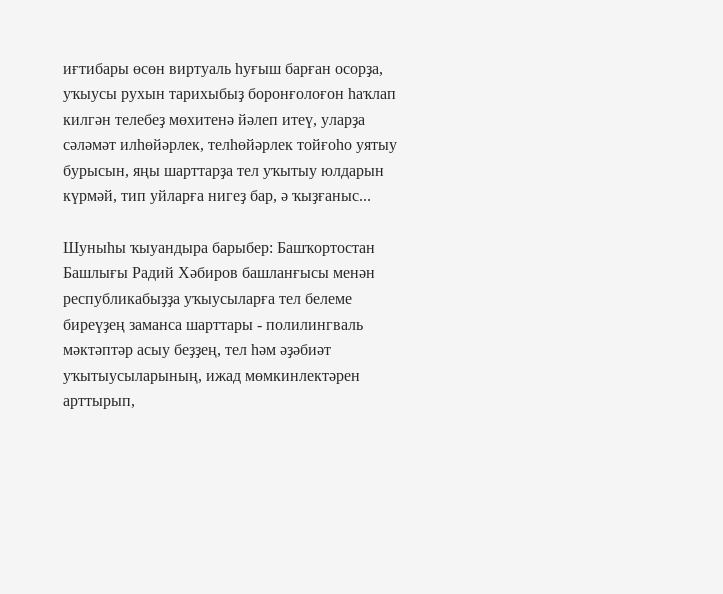иғтибары өсөн виртуаль һуғыш барған осорҙа, уҡыусы рухын тарихыбыҙ боронғолоғон һаҡлап килгән телебеҙ мөхитенә йәлеп итеү, уларҙа сәләмәт илһөйәрлек, телһөйәрлек тойғоһо уятыу бурысын, яңы шарттарҙа тел уҡытыу юлдарын күрмәй, тип уйларға нигеҙ бар, ә ҡыҙғаныс...

Шуныһы ҡыуандыра барыбер: Башҡортостан Башлығы Радий Хәбиров башланғысы менән республикабыҙҙа уҡыусыларға тел белеме биреүҙең заманса шарттары - полилингваль мәктәптәр асыу беҙҙең, тел һәм әҙәбиәт уҡытыусыларының, ижад мөмкинлектәрен арттырып,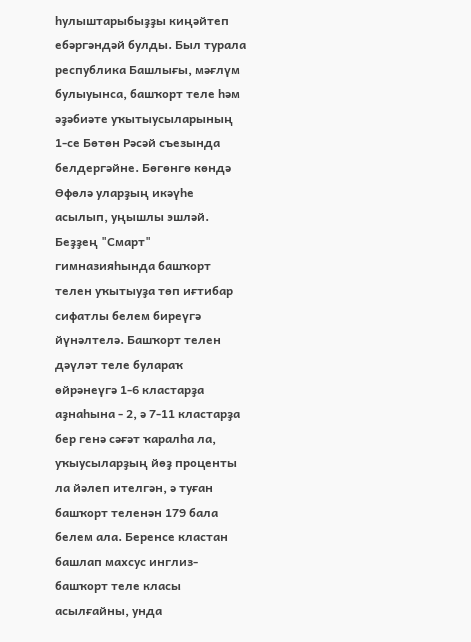һулыштарыбыҙҙы киңәйтеп ебәргәндәй булды. Был турала республика Башлығы, мәғлүм булыуынса, башҡорт теле һәм әҙәбиәте уҡытыусыларының 1-се Бөтөн Рәсәй съезында белдергәйне. Бөгөнгө көндә Өфөлә уларҙың икәүһе асылып, уңышлы эшләй. Беҙҙең "Смарт" гимназияһында башҡорт телен уҡытыуҙа төп иғтибар сифатлы белем биреүгә йүнәлтелә. Башҡорт телен дәүләт теле булараҡ өйрәнеүгә 1-6 кластарҙа аҙнаһына - 2, ә 7-11 кластарҙа бер генә сәғәт ҡаралһа ла, уҡыусыларҙың йөҙ проценты ла йәлеп ителгән, ә туған башҡорт теленән 179 бала белем ала. Беренсе кластан башлап махсус инглиз-башҡорт теле класы асылғайны, унда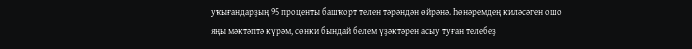уҡығандарҙың 95 проценты башҡорт телен тәрәндән өйрәнә. Һөнәремдең киләсәген ошо яңы мәктәптә күрәм, сөнки бындай белем үҙәктәрен асыу туған телебеҙ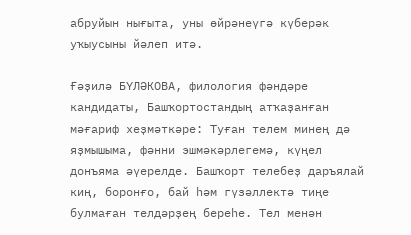абруйын нығыта, уны өйрәнеүгә күберәк уҡыусыны йәлеп итә.

Ғәҙилә БҮЛӘКОВА, филология фәндәре кандидаты, Башҡортостандың атҡаҙанған мәғариф хеҙмәткәре: Туған телем минең дә яҙмышыма, фәнни эшмәкәрлегемә, күңел донъяма әүерелде. Башҡорт телебеҙ даръялай киң, боронғо, бай һәм гүзәллектә тиңе булмаған телдәрҙең береһе. Тел менән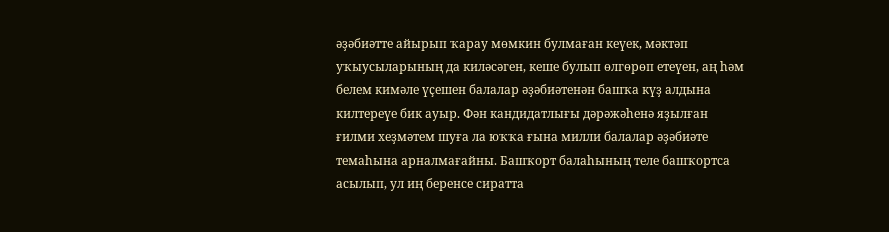әҙәбиәтте айырып ҡарау мөмкин булмаған кеүек, мәктәп уҡыусыларының да киләсәген, кеше булып өлгөрөп етеүен, аң һәм белем кимәле үҫешен балалар әҙәбиәтенән башҡа күҙ алдына килтереүе бик ауыр. Фән кандидатлығы дәрәжәһенә яҙылған ғилми хеҙмәтем шуға ла юҡҡа ғына милли балалар әҙәбиәте темаһына арналмағайны. Башҡорт балаһының теле башҡортса асылып, ул иң беренсе сиратта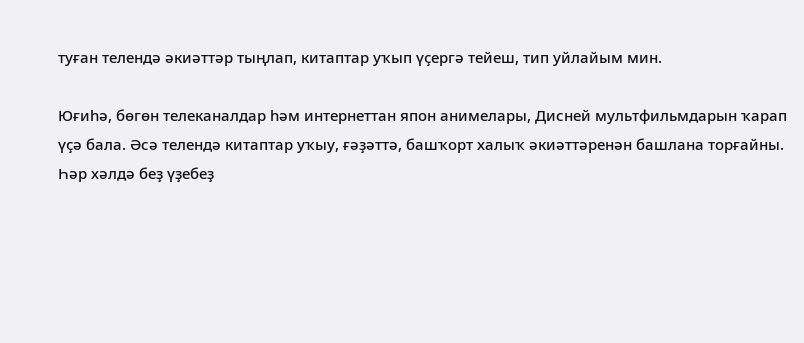туған телендә әкиәттәр тыңлап, китаптар уҡып үҫергә тейеш, тип уйлайым мин.

Юғиһә, бөгөн телеканалдар һәм интернеттан япон анимелары, Дисней мультфильмдарын ҡарап үҫә бала. Әсә телендә китаптар уҡыу, ғәҙәттә, башҡорт халыҡ әкиәттәренән башлана торғайны. Һәр хәлдә беҙ үҙебеҙ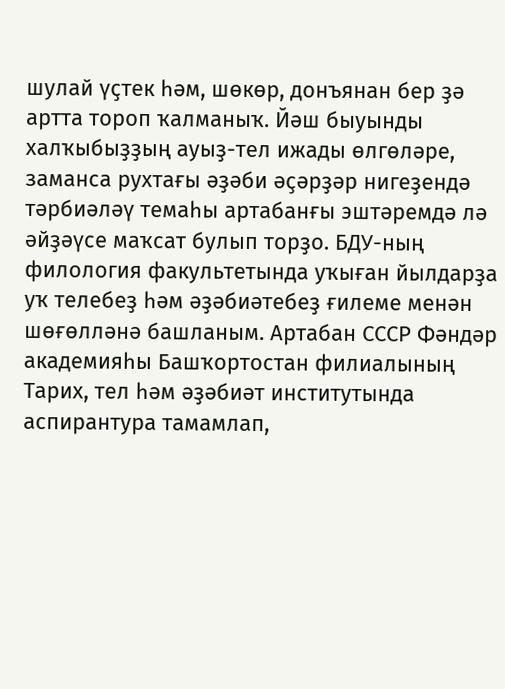шулай үҫтек һәм, шөкөр, донъянан бер ҙә артта тороп ҡалманыҡ. Йәш быуынды халҡыбыҙҙың ауыҙ-тел ижады өлгөләре, заманса рухтағы әҙәби әҫәрҙәр нигеҙендә тәрбиәләү темаһы артабанғы эштәремдә лә әйҙәүсе маҡсат булып торҙо. БДУ-ның филология факультетында уҡыған йылдарҙа уҡ телебеҙ һәм әҙәбиәтебеҙ ғилеме менән шөғөлләнә башланым. Артабан СССР Фәндәр академияһы Башҡортостан филиалының Тарих, тел һәм әҙәбиәт институтында аспирантура тамамлап,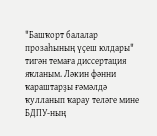"Башҡорт балалар прозаһының үҫеш юлдары" тигән темаға диссертация яҡланым. Ләкин фәнни ҡараштарҙы ғәмәлдә ҡулланып ҡарау теләге мине БДПУ-ның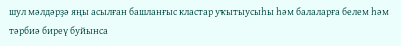шул мәлдәрҙә яңы асылған башланғыс кластар уҡытыусыһы һәм балаларға белем һәм тәрбиә биреү буйынса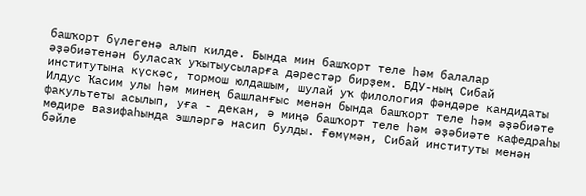башҡорт бүлегенә алып килде. Бында мин башҡорт теле һәм балалар әҙәбиәтенән буласаҡ уҡытыусыларға дәрестәр бирҙем. БДУ-ның Сибай институтына күскәс, тормош юлдашым, шулай уҡ филология фәндәре кандидаты Илдус Ҡасим улы һәм минең башланғыс менән бында башҡорт теле һәм әҙәбиәте факультеты асылып, уға - декан, ә миңә башҡорт теле һәм әҙәбиәте кафедраһы мөдире вазифаһында эшләргә насип булды. Ғөмүмән, Сибай институты менән бәйле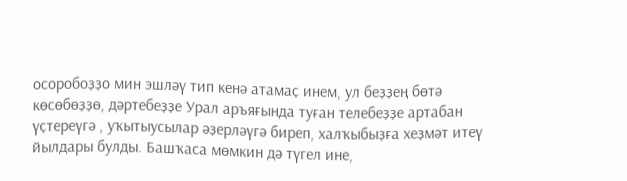осоробоҙҙо мин эшләү тип кенә атамаҫ инем, ул беҙҙең бөтә көсөбөҙҙө, дәртебеҙҙе Урал аръяғында туған телебеҙҙе артабан үҫтереүгә , уҡытыусылар әҙерләүгә биреп, халҡыбыҙға хеҙмәт итеү йылдары булды. Башҡаса мөмкин дә түгел ине,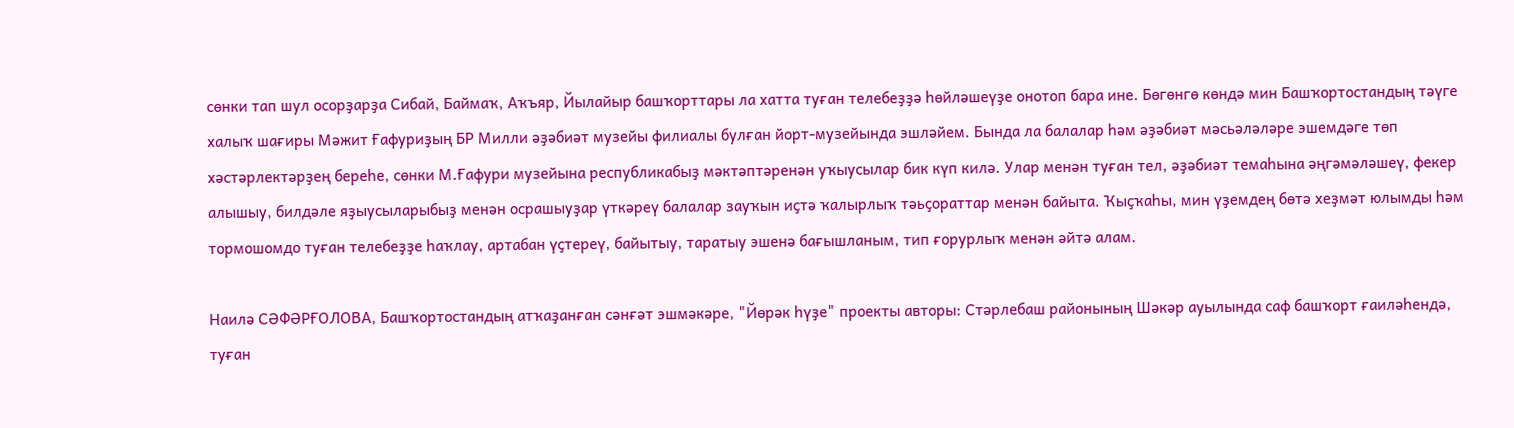сөнки тап шул осорҙарҙа Сибай, Баймаҡ, Аҡъяр, Йылайыр башҡорттары ла хатта туған телебеҙҙә һөйләшеүҙе онотоп бара ине. Бөгөнгө көндә мин Башҡортостандың тәүге халыҡ шағиры Мәжит Ғафуриҙың БР Милли әҙәбиәт музейы филиалы булған йорт-музейында эшләйем. Бында ла балалар һәм әҙәбиәт мәсьәләләре эшемдәге төп хәстәрлектәрҙең береһе, сөнки М.Ғафури музейына республикабыҙ мәктәптәренән уҡыусылар бик күп килә. Улар менән туған тел, әҙәбиәт темаһына әңгәмәләшеү, фекер алышыу, билдәле яҙыусыларыбыҙ менән осрашыуҙар үткәреү балалар зауҡын иҫтә ҡалырлыҡ тәьҫораттар менән байыта. Ҡыҫҡаһы, мин үҙемдең бөтә хеҙмәт юлымды һәм тормошомдо туған телебеҙҙе һаҡлау, артабан үҫтереү, байытыу, таратыу эшенә бағышланым, тип ғорурлыҡ менән әйтә алам.

Наилә СӘФӘРҒОЛОВА, Башҡортостандың атҡаҙанған сәнғәт эшмәкәре, "Йөрәк һүҙе" проекты авторы: Стәрлебаш районының Шәкәр ауылында саф башҡорт ғаиләһендә, туған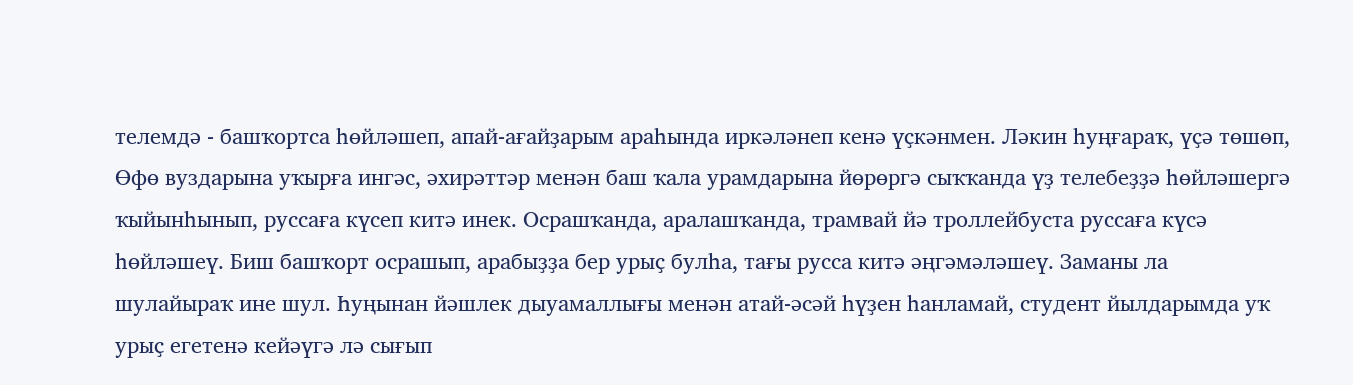телемдә - башҡортса һөйләшеп, апай-ағайҙарым араһында иркәләнеп кенә үҫкәнмен. Ләкин һуңғараҡ, үҫә төшөп, Өфө вуздарына уҡырға ингәс, әхирәттәр менән баш ҡала урамдарына йөрөргә сыҡҡанда үҙ телебеҙҙә һөйләшергә ҡыйынһынып, руссаға күсеп китә инек. Осрашҡанда, аралашҡанда, трамвай йә троллейбуста руссаға күсә һөйләшеү. Биш башҡорт осрашып, арабыҙҙа бер урыҫ булһа, тағы русса китә әңгәмәләшеү. Заманы ла шулайыраҡ ине шул. Һуңынан йәшлек дыуамаллығы менән атай-әсәй һүҙен һанламай, студент йылдарымда уҡ урыҫ егетенә кейәүгә лә сығып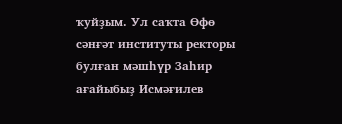ҡуйҙым. Ул саҡта Өфө сәнғәт институты ректоры булған мәшһүр Заһир ағайыбыҙ Исмәғилев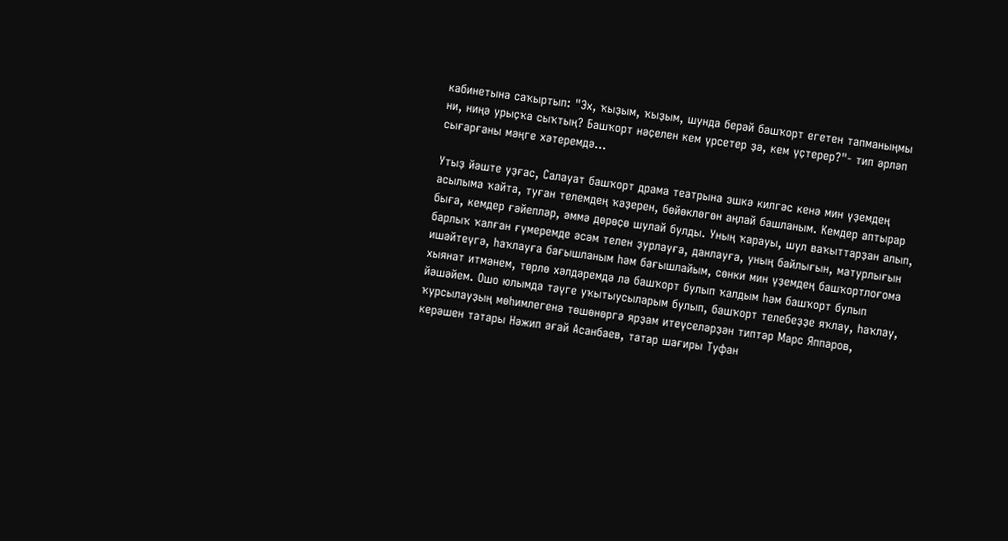кабинетына саҡыртып: "Эх, ҡыҙым, ҡыҙым, шунда берәй башҡорт егетен тапманыңмы ни, ниңә урыҫҡа сыҡтың? Башҡорт нәҫелен кем үрсетер ҙә, кем үҫтерер?"- тип әрләп сығарғаны мәңге хәтеремдә...

Утыҙ йәште уҙғас, Салауат башҡорт драма театрына эшкә килгәс кенә мин үҙемдең асылыма ҡайта, туған телемдең ҡәҙерен, бөйөклөгөн аңлай башланым. Кемдер аптырар быға, кемдер ғәйепләр, әммә дөрөҫө шулай булды. Уның ҡарауы, шул ваҡыттарҙан алып, барлыҡ ҡалған ғүмеремде әсәм телен ҙурлауға, данлауға, уның байлығын, матурлығын ишәйтеүгә, һаҡлауға бағышланым һәм бағышлайым, сөнки мин үҙемдең башҡортлоғома хыянат итмәнем, төрлө хәлдәремдә лә башҡорт булып ҡалдым һәм башҡорт булып йәшәйем. Ошо юлымда тәүге уҡытыусыларым булып, башҡорт телебеҙҙе яҡлау, һаҡлау, ҡурсылауҙың мөһимлегенә төшөнөргә ярҙам итеүселәрҙән типтәр Марс Яппаров, керәшен татары Нәжип ағай Асанбаев, татар шағиры Туфан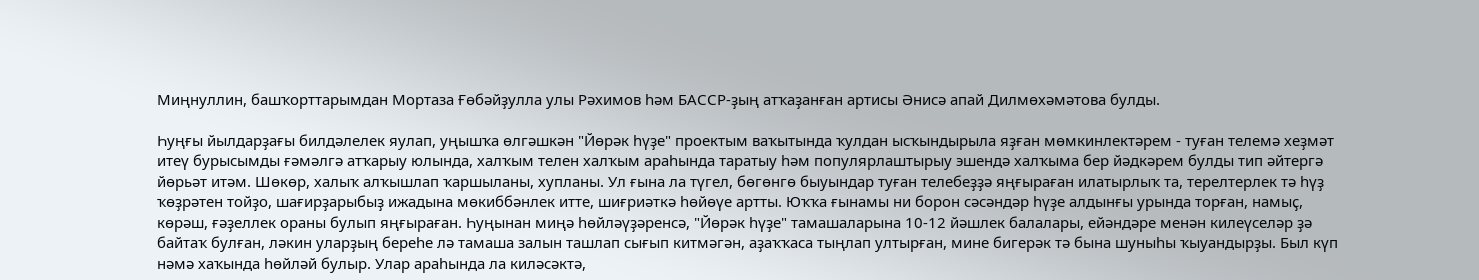Миңнуллин, башҡорттарымдан Мортаза Ғөбәйҙулла улы Рәхимов һәм БАССР-ҙың атҡаҙанған артисы Әнисә апай Дилмөхәмәтова булды.

Һуңғы йылдарҙағы билдәлелек яулап, уңышҡа өлгәшкән "Йөрәк һүҙе" проектым ваҡытында ҡулдан ысҡындырыла яҙған мөмкинлектәрем - туған телемә хеҙмәт итеү бурысымды ғәмәлгә атҡарыу юлында, халҡым телен халҡым араһында таратыу һәм популярлаштырыу эшендә халҡыма бер йәдкәрем булды тип әйтергә йөрьәт итәм. Шөкөр, халыҡ алҡышлап ҡаршыланы, хупланы. Ул ғына ла түгел, бөгөнгө быуындар туған телебеҙҙә яңғыраған илатырлыҡ та, терелтерлек тә һүҙ ҡөҙрәтен тойҙо, шағирҙарыбыҙ ижадына мөкиббәнлек итте, шиғриәткә һөйөүе артты. Юҡҡа ғынамы ни борон сәсәндәр һүҙе алдынғы урында торған, намыҫ, көрәш, ғәҙеллек ораны булып яңғыраған. Һуңынан миңә һөйләүҙәренсә, "Йөрәк һүҙе" тамашаларына 10-12 йәшлек балалары, ейәндәре менән килеүселәр ҙә байтаҡ булған, ләкин уларҙың береһе лә тамаша залын ташлап сығып китмәгән, аҙаҡҡаса тыңлап ултырған, мине бигерәк тә бына шуныһы ҡыуандырҙы. Был күп нәмә хаҡында һөйләй булыр. Улар араһында ла киләсәктә,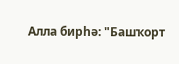Алла бирһә: "Башҡорт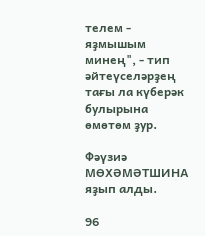телем - яҙмышым минең", - тип әйтеүселәрҙең тағы ла күберәк булырына өмөтөм ҙур.

Фәүзиә МӨХӘМӘТШИНА яҙып алды.

96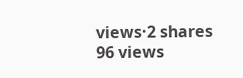views·2 shares
96 views